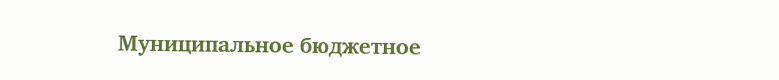Муниципальное бюджетное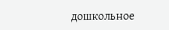дошкольное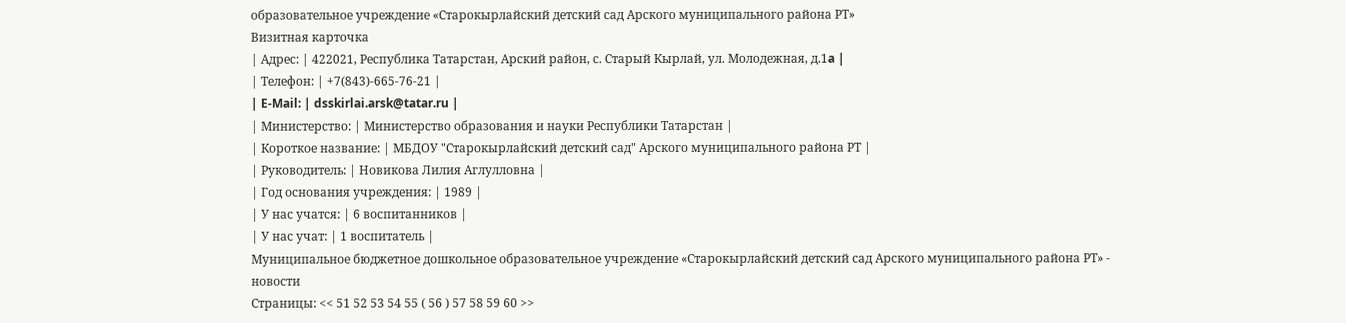образовательное учреждение «Старокырлайский детский сад Арского муниципального района РТ»
Визитная карточка
| Адрес: | 422021, Республика Татарстан, Арский район, с. Старый Кырлай, ул. Молодежная, д.1a |
| Телефон: | +7(843)-665-76-21 |
| E-Mail: | dsskirlai.arsk@tatar.ru |
| Министерство: | Министерство образования и науки Республики Татарстан |
| Короткое название: | МБДОУ "Старокырлайский детский сад" Арского муниципального района РТ |
| Руководитель: | Новикова Лилия Аглулловна |
| Год основания учреждения: | 1989 |
| У нас учатся: | 6 воспитанников |
| У нас учат: | 1 воспитатель |
Муниципальное бюджетное дошкольное образовательное учреждение «Старокырлайский детский сад Арского муниципального района РТ» - новости
Страницы: << 51 52 53 54 55 ( 56 ) 57 58 59 60 >>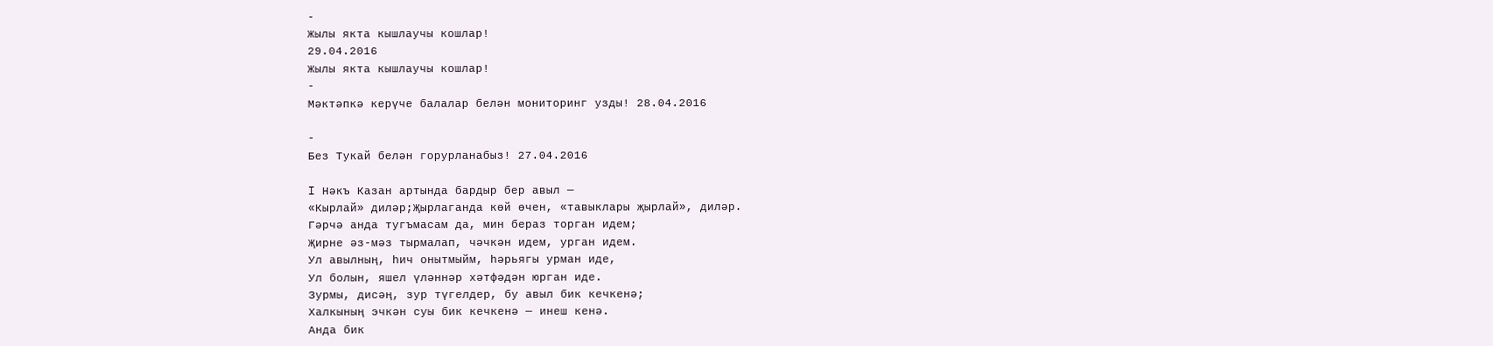-
Жылы якта кышлаучы кошлар!
29.04.2016
Жылы якта кышлаучы кошлар!
-
Мәктәпкә керүче балалар белән мониторинг узды! 28.04.2016

-
Без Тукай белән горурланабыз! 27.04.2016

I Нәкъ Казан артында бардыр бер авыл —
«Кырлай» диләр;Җырлаганда көй өчен, «тавыклары җырлай», диләр.
Гәрчә анда тугъмасам да, мин бераз торган идем;
Җирне әз-мәз тырмалап, чәчкән идем, урган идем.
Ул авылның, һич онытмыйм, һәрьягы урман иде,
Ул болын, яшел үләннәр хәтфәдән юрган иде.
Зурмы, дисәң, зур түгелдер, бу авыл бик кечкенә;
Халкының эчкән суы бик кечкенә — инеш кенә.
Анда бик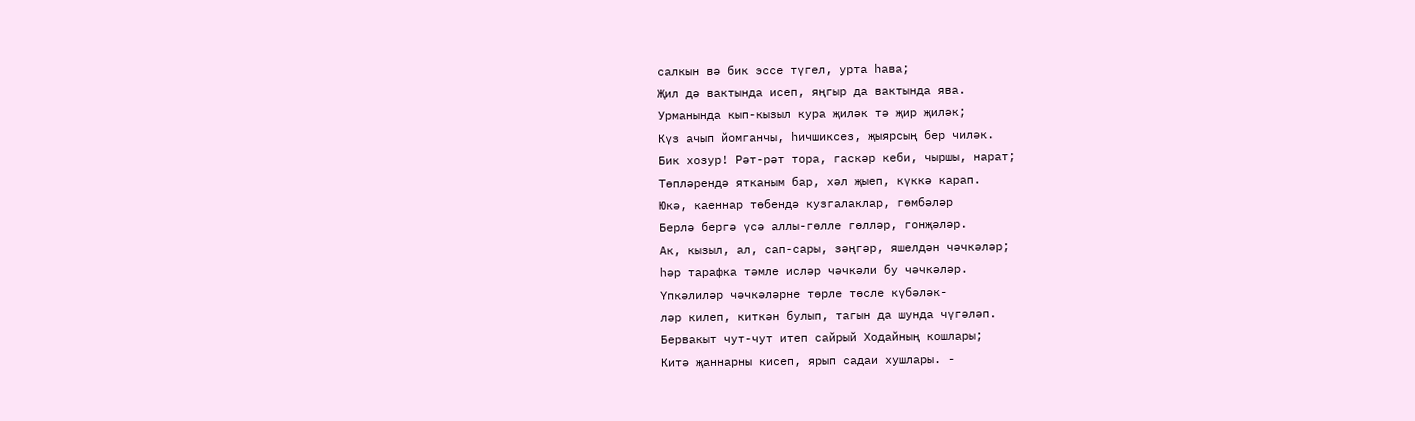салкын вә бик эссе түгел, урта һава;
Җил дә вактында исеп, яңгыр да вактында ява.
Урманында кып-кызыл кура җиләк тә җир җиләк;
Күз ачып йомганчы, һичшиксез, җыярсың бер чиләк.
Бик хозур! Рәт-рәт тора, гаскәр кеби, чыршы, нарат;
Төпләрендә ятканым бар, хәл җыеп, күккә карап.
Юкә, каеннар төбендә кузгалаклар, гөмбәләр
Берлә бергә үсә аллы-гөлле гөлләр, гонҗәләр.
Ак, кызыл, ал, сап-сары, зәңгәр, яшелдән чәчкәләр;
һәр тарафка тәмле исләр чәчкәли бу чәчкәләр.
Үпкәлиләр чәчкәләрне төрле төсле күбәләк-
ләр килеп, киткән булып, тагын да шунда чүгәләп.
Бервакыт чут-чут итеп сайрый Ходайның кошлары;
Китә җаннарны кисеп, ярып садаи хушлары. -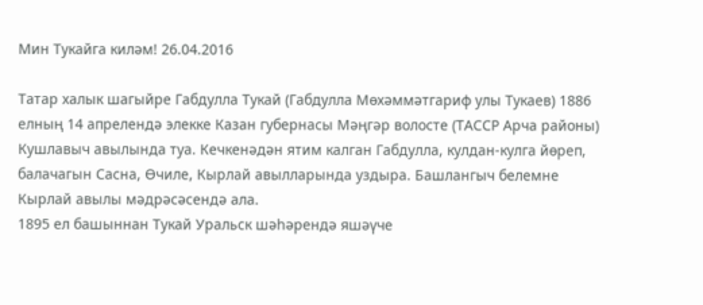Мин Тукайга киләм! 26.04.2016

Татар халык шагыйре Габдулла Тукай (Габдулла Мөхәммәтгариф улы Тукаев) 1886 елның 14 апрелендә элекке Казан губернасы Мәңгәр волосте (ТАССР Арча районы) Кушлавыч авылында туа. Кечкенәдән ятим калган Габдулла, кулдан-кулга йөреп, балачагын Сасна, Өчиле, Кырлай авылларында уздыра. Башлангыч белемне Кырлай авылы мәдрәсәсендә ала.
1895 ел башыннан Тукай Уральск шәһәрендә яшәүче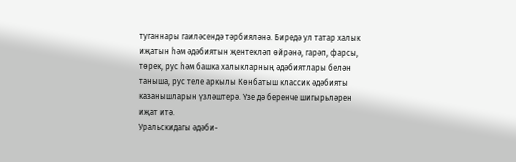туганнары гаиләсендә тәрбияләнә. Биредә ул татар халык иҗатын һәм әдәбиятын җентекләп өйрәнә, гарәп, фарсы, төрек, рус һәм башка халыкларның әдәбиятлары белән таныша, рус теле аркылы Көнбатыш классик әдәбияты казанышларын үзләштерә. Үзе дә беренче шигырьләрен иҗат итә.
Уральскидагы әдәби-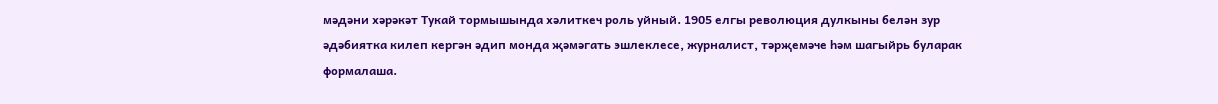мәдәни хәрәкәт Тукай тормышында хәлиткеч роль уйный. 1905 елгы революция дулкыны белән зур әдәбиятка килеп кергән әдип монда җәмәгать эшлеклесе, журналист, тәрҗемәче һәм шагыйрь буларак формалаша.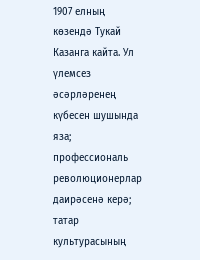1907 елның көзендә Тукай Казанга кайта. Ул үлемсез әсәрләренең күбесен шушында яза; профессиональ революционерлар даирәсенә керә; татар культурасының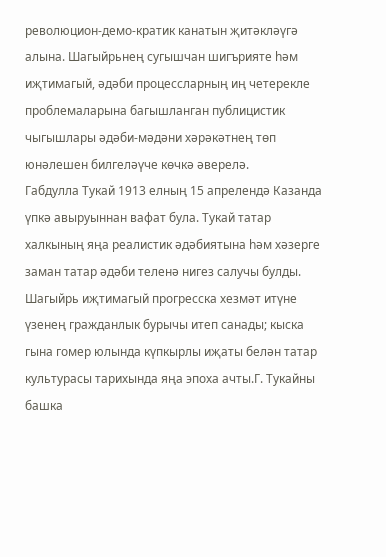революцион-демо-кратик канатын җитәкләүгә алына. Шагыйрьнең сугышчан шигърияте һәм иҗтимагый, әдәби процессларның иң четерекле проблемаларына багышланган публицистик чыгышлары әдәби-мәдәни хәрәкәтнең төп юнәлешен билгеләүче көчкә әверелә.
Габдулла Тукай 1913 елның 15 апрелендә Казанда үпкә авыруыннан вафат була. Тукай татар халкының яңа реалистик әдәбиятына һәм хәзерге заман татар әдәби теленә нигез салучы булды. Шагыйрь иҗтимагый прогресска хезмәт итүне үзенең гражданлык бурычы итеп санады; кыска гына гомер юлында күпкырлы иҗаты белән татар культурасы тарихында яңа эпоха ачты.Г. Тукайны башка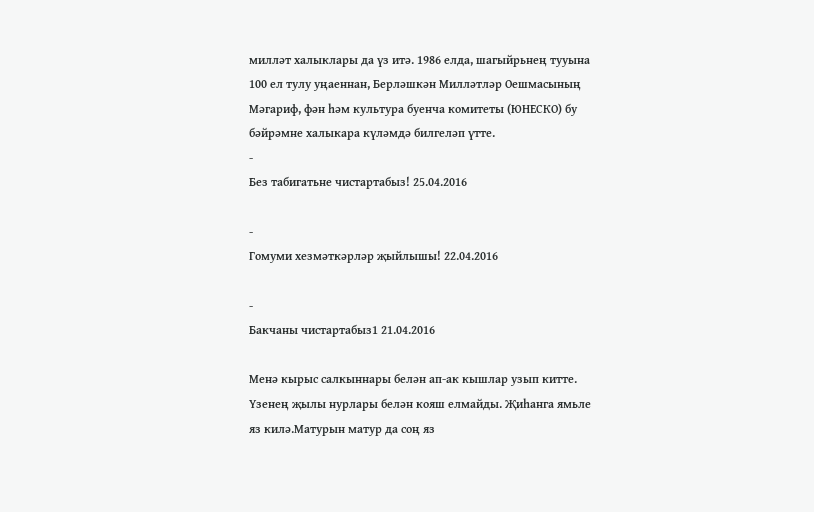милләт халыклары да үз итә. 1986 елда, шагыйрьнең тууына 100 ел тулу уңаеннан, Берләшкән Милләтләр Оешмасының Мәгариф, фән һәм культура буенча комитеты (ЮНЕСКО) бу бәйрәмне халыкара күләмдә билгеләп үтте.
-
Без табигатьне чистартабыз! 25.04.2016

-
Гомуми хезмәткәрләр җыйлышы! 22.04.2016

-
Бакчаны чистартабыз1 21.04.2016

Менә кырыс салкыннары белән ап-ак кышлар узып китте. Үзенең җылы нурлары белән кояш елмайды. Җиһанга ямьле яз килә.Матурын матур да соң яз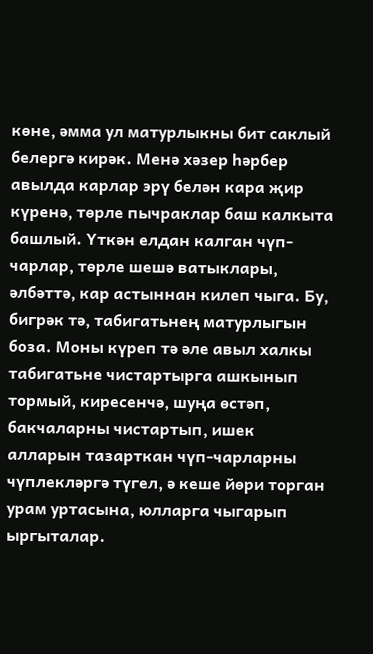көне, әмма ул матурлыкны бит саклый белергә кирәк. Менә хәзер һәрбер авылда карлар эрү белән кара җир күренә, төрле пычраклар баш калкыта башлый. Үткән елдан калган чүп-чарлар, төрле шешә ватыклары, әлбәттә, кар астыннан килеп чыга. Бу, бигрәк тә, табигатьнең матурлыгын боза. Моны күреп тә әле авыл халкы табигатьне чистартырга ашкынып тормый, киресенчә, шуңа өстәп, бакчаларны чистартып, ишек алларын тазарткан чүп-чарларны чүплекләргә түгел, ә кеше йөри торган урам уртасына, юлларга чыгарып ыргыталар.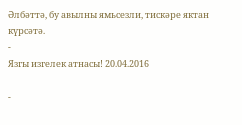Әлбәттә, бу авылны ямьсезли, тискәре яктан күрсәтә.
-
Язгы изгелек атнасы! 20.04.2016

-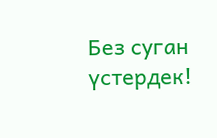Без суган үстердек!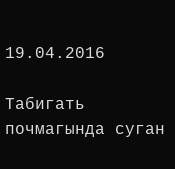19.04.2016

Табигать почмагында суган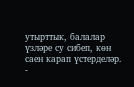утырттык, балалар үзләре су сибеп, көн саен карап үстерделәр.
-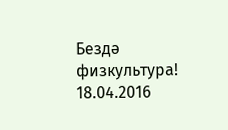Бездә физкультура! 18.04.2016